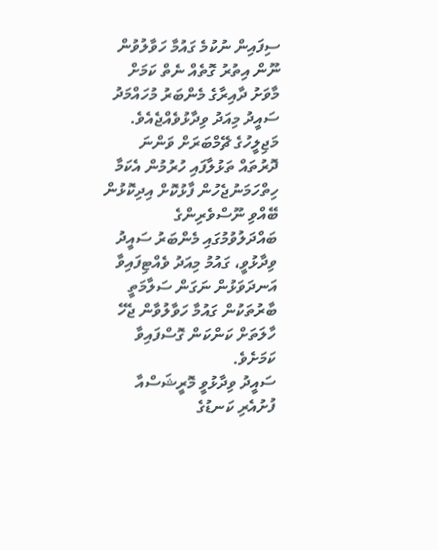ސިފައިން ނުކުމެ ގައުމާ ހަވާލުވުން ނޫން އިތުރު ގޮތެއް ނެތް ކަމަށް މާވަށު ދާއިރާގެ މެންބަރު މުހައްމަދު ސައީދު މިއަދު ވިދާޅުވެއްޖެއެވެ.
މަޖިލީހުގެ ޗޭމްބަރަށް ވަންނަ ދޮރުތައް ތަޅުލާފައި ހުރުމުން އެކަމާ ހިތްހަމަނުޖެހުން ފާޅުކޮށް އިދިކޮޅުން ބޭއްވި ނޫސްވެރިންގެ ބައްދަލުވުމުގައި މެންބަރު ސައީދު ވިދާޅުވީ، ގައުމު މިއަދު ވެއްޓިފައިވާ އަނދަވަޅުން ނަގަން ސަލާމަތީ ބާރުތަކުން ގައުމާ ހަވާލުވާން ޖެހޭ ހާލަތަށް ކަންކަން ގޮސްފައިވާ ކަމަށެވެ.
ސައީދު ވިދާޅުވީ މޮރީޝަސްއާ ފުށުއެރި ކަނޑުގެ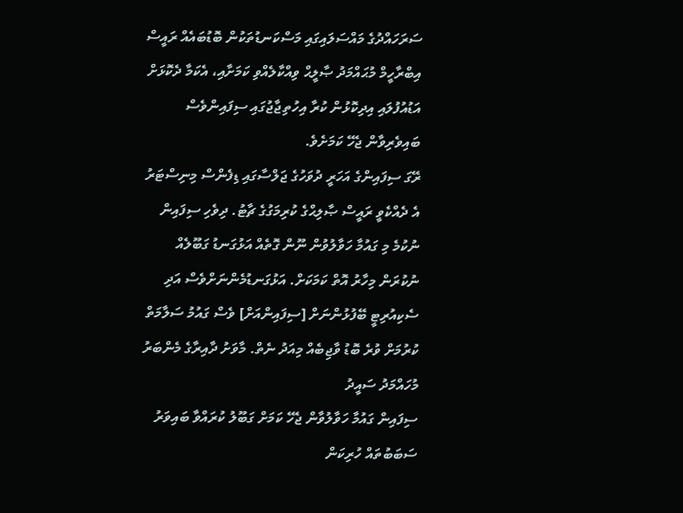ސަރަހައްދުގެ މައްސަލައިގައި މަސްކަނޑުތަކުން ބޮޑުބައެއް ރައީސް އިބްރާހީމް މުޙައްމަދު ޞާލީޙް ވިއްކާލެއްވި ކަމަށާއި، އެކަމާ ދެކޮޅަށް އަޑުއުފުލައި އިދިކޮޅުން ކުރާ އިހުތިޖާޖުގައި ސިފައިންވެސް ބައިވެރިވާން ޖެހޭ ކަމަށެވެ.
ރޭގަ ސިފައިންގެ އަހަރީ ދުވަހުގެ ޖަލްސާގައި ޑިފެންސް މިނިސްޓަރު އެ ދެއްކެވީ ރައީސް ޞާލިޙްގެ ކުރިމަގުގެ ޗާޓު. ދިވެހި ސިފައިން ނުކުމެ މި ގައުމާ ހަވާލުވުން ނޫން ގޮތެއް އަޅުގަނޑު ގަބޫލެއް ނުކުރަން މިހާރު އޮތް ކަމަކަށް. އަޅުގަނޑުމެންނަށްވެސް އަދި ސެކިއުރިޓީ ބޭފުޅުންނަށް [ސިފައިންއަށް] ވެސް ގައުމު ސަލާމަތް ކުރުމަށް ވުރެ ބޮޑު ވާޖިބެއް މިއަދު ނެތް. މާވަށު ދާއިރާގެ މެންބަރު މުހައްމަދު ސައީދު
ސިފައިން ގައުމާ ހަވާލުވާން ޖެހޭ ކަމަށް ގަބޫލު ކުރައްވާ ބައިވަރު ސަބަބުތައް ހުރިކަން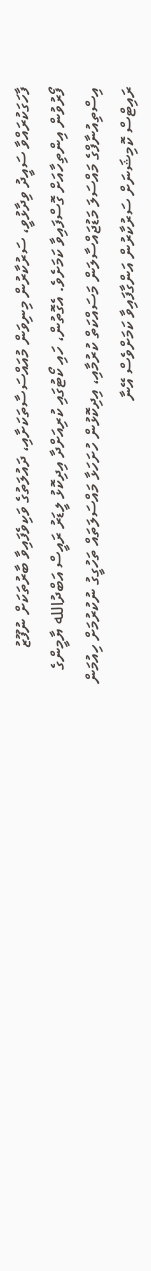ފާހަގަކުރައްވާ ސައީދު ވިދާޅުވީ، ސަރުކާރުން މިނިވަން މުއައްސަސާތަކަށާއި، ދައުލަތުގެ ވަކިވެފައިވާ ބާރުތަކަށް ނުފޫޒު ފޯރުވުން އިންތިހާއަށް ގޮސްފައިވާ ކަމަށެވެ. އެގޮތުން، ހައި ކޯޓުގައި ކުރިއަށްދާ އިދިކޮޅު ލީޑަރު ރައީސް އަބްދުالله ޔާމީންގެ އިސްތިއުނާފްގެ މައްސަލަ މަޑުޖައްސާލަން މަސައްކަތް ކުރުމާއި، އިދިކޮޅުން ހުށަހަޅާ މައްސަލަތައް ތަހުގީގު ނުކުރުމަށް ހިއުމަން ރައިޓްސް ކޮމިޝަނަށް ސަރުކާރުން އަންގާފައިވާ ކަމަށްވެސް އޭނާ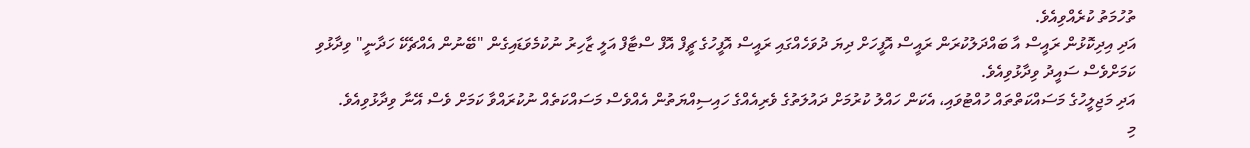ތުހުމަތު ކުރެއްވިއެވެ.
އަދި އިދިކޮޅުން ރައީސް އާ ބައްދަލުކުރަން ރައީސް އޮފީހަށް ދިޔަ ދުވަހެއްގައި ރައީސް އޮފީހުގެ ޗީފް އޮފް ސްޓާފް އަލީ ޒާހިރު ނުކުމެވަޑައިގެން "ބޭނުން އެއްޗެކޭ ހަދާނީ" ވިދާޅުވި ކަމަށްވެސް ސައީދު ވިދާޅުވިއެވެ.
އަދި މަޖިލީހުގެ މަސައްކަތްތައް ހުއްޓުވައި، އެކަން ހައްލު ކުރުމަށް ދައުލަތުގެ ވެރިއެއްގެ ހައިސިއްޔަތުން އެއްވެސް މަސައްކަތެއް ނުކުރައްވާ ކަމަށް ވެސް އޭނާ ވިދާޅުވިއެވެ.
މި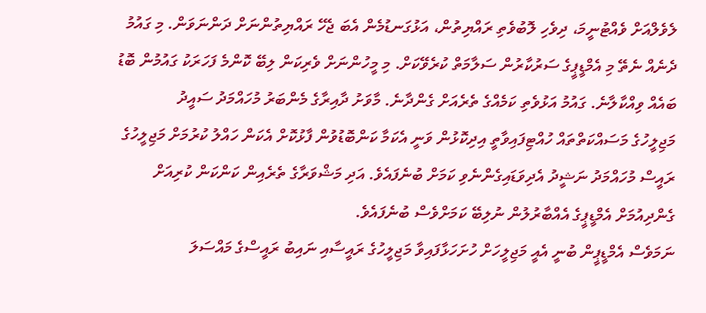ލެވެލްއަށް ވެއްޓުނީމަ، ދިވެހި ލޮބުވެތި ރައްޔިތުން، އަޅުގަނޑުމެން އެބަ ޖެހޭ ރައްޔިތުންނަށް ދަންނަވަން. މި ގައުމު ދެނެއް ނެތޭ މި އެމްޑީޕީގެ ސަރުކާރުން ސަލާމަތް ކުރެވޭކަށް. މި މީހުންނަށް ވެރިކަން ލިބޭ ކޮންމެ ފަހަރަކު ގައުމުން ބޮޑު ބައެއް ވިއްކާލާނެ. ގައުމު އަޅުވެތި ކަމެއްގެ ތެރެއަށް ގެންދާނެ. މާވަށު ދާއިރާގެ މެންބަރު މުހައްމަދު ސައީދު
މަޖިލީހުގެ މަސައްކަތްތައް ހުއްޓިފައިވާތީ އިދިކޮޅުން ވަނީ އެކަމާ ކަންބޮޑުވުން ފާޅުކޮށް އެކަން ހައްލު ކުރުމަށް މަޖިލީހުގެ ރައީސް މުހައްމަދު ނަޝީދު އެދިވަޑައިގެންނެވި ކަމަށް ބުނެފައެވެ. އަދި މަޝްވަރާގެ ތެރެއިން ކަންކަން ކުރިއަށް ގެންދިއުމަށް އެމްޑީޕީގެ އެއްބާރުލުން ނުލިބޭ ކަމަށްވެސް ބުނެފައެވެ.
ނަމަވެސް އެމްޑީޕީން ބުނީ އެއީ މަޖިލީހަށް ހުށަހަޅާފައިވާ މަޖިލީހުގެ ރައީސާއި ނައިބު ރައީސްގެ މައްސަލަ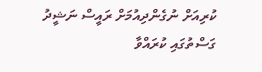ކުރިއަށް ނުގެންދިއުމަށް ރައީސް ނަޝީދު ގަސްތުގައި ކުރައްވާ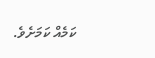ކަމެއް ކަމަށެވެ.